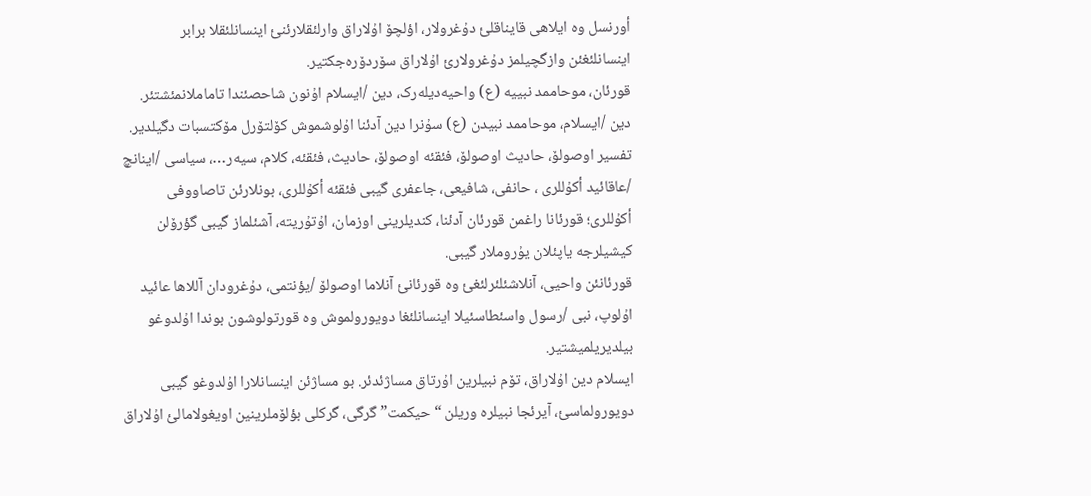أورنسل وە ایلاهی قایناقلئ دۇغرولار، اؤلچۆ اۇلاراق وارلئقلارئنئ اینسانلئقلا برابر اینسانلئغئن وازگچیلمز دۇغرولارئ اۇلاراق سۆردۆرەجکتیر.
قورئان، موحاممد نبییە (ع) واحیەدیلەرک، دین /ایسلام اۇنون شاحصئندا تاماملانمئشتئر. دین /ایسلام، موحاممد نبیدن (ع) سۇنرا دین آدئنا اۇلوشموش کۆلتۆرل مۆکتسبات دگیلدیر. تفسیر اوصولۆ، حادیث اوصولۆ، فئقئە اوصولۆ، حادیث، فئقئە، کلام، سیەر…، سیاسی /اینانچ /عاقائید أکۇللری ، حانفی، شافیعی، جاعفری گیبی فئقئە أکۇللری، بونلارئن تاصاووفی أکۇللری؛ قورئانا راغمن قورئان آدئنا، کندیلرینی اوزمان، اۇتۇریتە، آشئلماز گیبی گؤرۆلن کیشیلرجە یاپئلان یۇروملار گیبی.
قورئانئن واحیی، آنلاشئلئرلئغئ وە قورئانئ آنلاما اوصولۆ /یؤنتمی، دۇغرودان آللاها عائید اۇلوپ، نبی /رسول واسئطاسئیلا اینسانلئغا دویورولموش وە قورتولوشون بوندا اۇلدوغو بیلدیریلمیشتیر.
ایسلام دین اۇلاراق، تۆم نبیلرین اۇرتاق مساژئدئر. بو مساژئن اینسانلارا اۇلدوغو گیبی دویورولماسئ، آیرئجا نبیلرە وریلن “حیکمت” گرگی، گرکلی بؤلۆملرینین اویغولامالئ اۇلاراق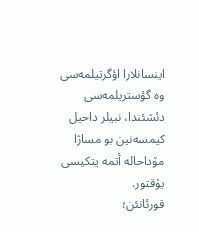اینسانلارا اؤگرتیلمەسی وە گؤستریلمەسی دئشئندا، نبیلر داحیل کیمسەنین بو مساژا مۆداحالە أتمە یتکیسی یۇقتور.
قورئانئن؛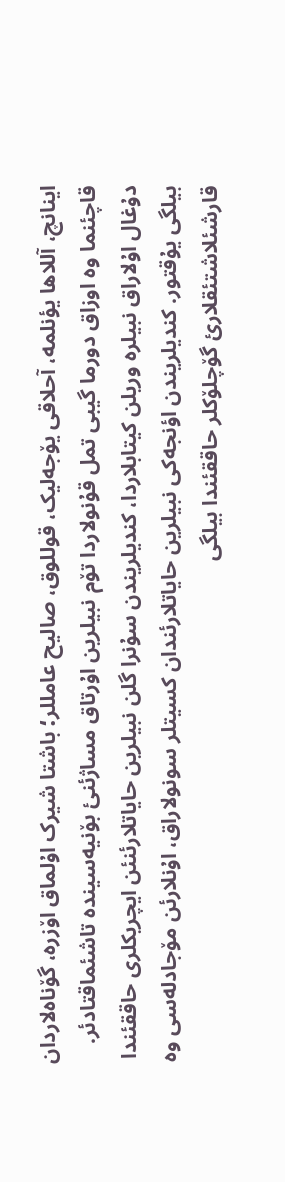اینانچ، آللاها یؤنلمە، آحلاقی یۆجەلیک، قوللوق، صالیح عامللر؛ باشتا شیرک اۇلماق اۆزرە، گۆناەلاردان قاچئنما وە اوزاق دورما گیبی تمل قۇنولاردا تۆم نبیلرین اۇرتاق مساژئنئ بۆنیەسیندە تاشئماقتادئر.
دۇغال اۇلاراق نبیلرە وریلن کیتابلاردا، کندیلریندن سۇنرا گلن نبیلرین حایاتلارئنئن ایچریکلری حاققئندا بیلگی یۇقتور. کندیلریندن اؤنجەکی نبیلرین حایاتلارئندان کسیتلر سونولاراق، اۇنلارئن مۆجادلەسی وە قارشئلاشتئقلارئ گۆچلۆکلر حاققئندا بیلگی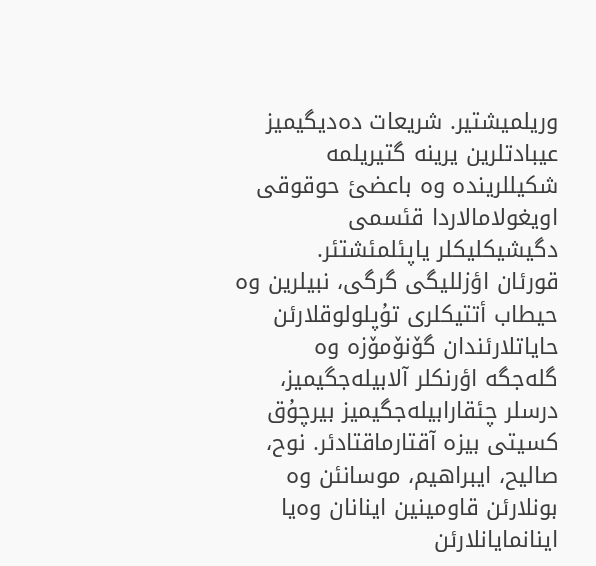وریلمیشتیر. شریعات دەدیگیمیز عیبادتلرین یرینە گتیریلمە شکیللریندە وە باعضئ حوقوقی اویغولامالاردا قئسمی دگیشیکلیکلر یاپئلمئشتئر.
قورئان اؤزللیگی گرگی، نبیلرین وە حیطاب أتتیکلری تۇپلولوقلارئن حایاتلارئندان گۆنۆمۆزە وە گلەجگە اؤرنکلر آلابیلەجگیمیز، درسلر چئقارابیلەجگیمیز بیرچۇق کسیتی بیزە آقتارماقتادئر. نوح، صالیح، ایبراهیم، موسانئن وە بونلارئن قاومینین اینانان وەیا اینانمایانلارئن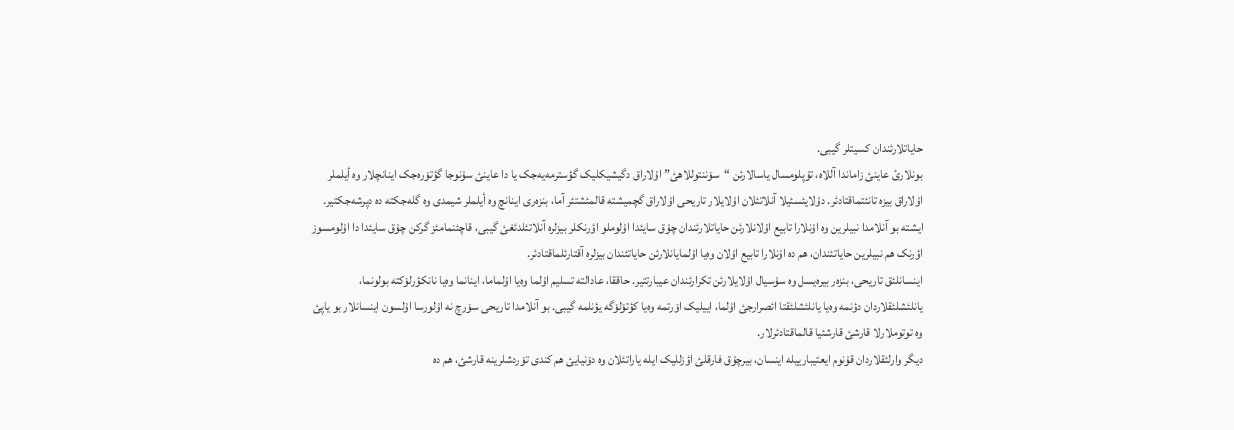حایاتلارئندان کسیتلر گیبی.
بونلارئ عاینئ زاماندا آللاه، تۇپلومسال یاسالارئن “سۆننتوللاهئ” اۇلاراق دگیشیکلیک گؤسترمەیەجک یا دا عاینئ سۇنوجا گؤتۆرەجک اینانچلار وە أیلملر اۇلاراق بیزە تانئتماقتادئر. دۇلایئسئیلا آنلاتئلان اۇلایلار تاریحی اۇلاراق گچمیشتە قالمئشتئر آما، بنزەری اینانچ وە أیلملر شیمدی وە گلەجکتە دە دپرشەجکتیر.
ایشتە بو آنلامدا نبیلرین وە اۇنلارا تابیع اۇلانلارئن حایاتلارئندان چۇق سایئدا اۇلوملو اؤرنکلر بیزلرە آنلاتئلدئغئ گیبی، قاچئنمامئز گرکن چۇق سایئدا دا اۇلومسوز اؤرنک هم نبیلرین حایاتئندان، هم دە اۇنلارا تابیع اۇلان وەیا اۇلمایانلارئن حایاتئندان بیزلرە آقتارئلماقتادئر.
اینسانلئق تاریحی، بنزەر بیرەیسل وە سۇسیال اۇلایلارئن تکرارئندان عیبارتتیر. حاققا، عادالتە تسلیم اۇلما وەیا اۇلماما، اینانما وەیا نانکؤرلۆکتە بولونما، یانلئشلئقلاردان دؤنمە وەیا یانلئشلئقتا ائصرارجئ اۇلما، اییلیک اۆرتمە وەیا کؤتۆلۆگە یؤنلمە گیبی. بو آنلامدا تاریحی سۆرچ نە اۇلورسا اۇلسون اینسانلار بو یاپئ وە توتوملارلا قارشئ قارشئیا قالماقتادئرلار.
دیگر وارلئقلاردان قۇنوم ایعتیبارییلە اینسان، بیرچۇق فارقلئ اؤزللیک ایلە یاراتئلان وە دۆنیایئ هم کندی تۆردشلرینە قارشئ، هم دە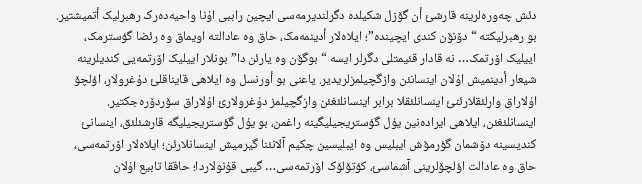دئش چەورەلرینە قارشئ أن گۆزل شکیلدە دگرلندیرمەسی ایچین راببی اۇنا واحیەدەرک رهبرلیک أتمیشتیر. بو رهبرلیکتە “دۆنۆن کندی ایچیندە”؛ ایلاەلار أدینمەمک، حاق وە عادالتە اویماق وە رئضا گؤسترمک، اییلیک اۆرتمک… نە قادار قئیمتلی دگرلر ایسە “بوگۆن وە یارئن دا” بونلار اییلیک اۆرتمەیی کندیلرینە شیعار أدینمیش اۇلان اینسانئن وازگچیلمزلریدیر. یاعنی بو أورنسل وە ایلاهی قایناقلئ دۇغرولار، اؤلچۆ اۇلاراق وارلئقلارئنئ اینسانلئقلا برابر اینسانلئغئن وازگچیلمز دۇغرولارئ اۇلاراق سۆردۆرەجکتیر.
اینسانلئغئن، ایلاهی ایرادەنین یۇل گؤستریجیلیگینە راغمن، بو یۇل گؤستریجیلیگە قارشئلئق، اینسانئ کندیسینە دۆشمان گؤرمۆش ایبلیس وە ایبلیسین چکیم آلانئنا گیرمیش اینسانلارئن؛ ایلاەلار اۆرتمەسی، حاق وە عادالت اؤلچۆلرینی آشماسئ، کؤتۆلۆک اۆرتمەسی… گیبی قۇنولاردا؛ حاققا تابیع اۇلان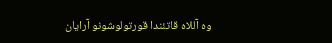وە آللاه قاتئندا قورتولوشونو آرایان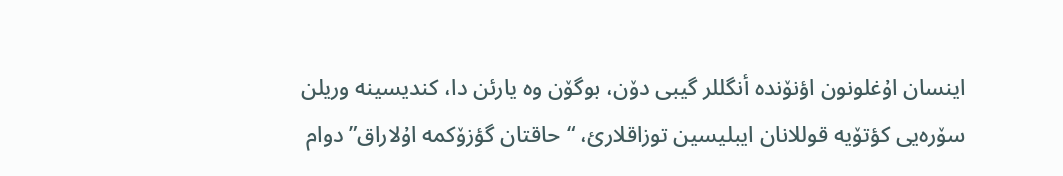اینسان اۇغلونون اؤنۆندە أنگللر گیبی دۆن، بوگۆن وە یارئن دا، کندیسینە وریلن سۆرەیی کؤتۆیە قوللانان ایبلیسین توزاقلارئ، “حاقتان گؤزۆکمە اۇلاراق” دوام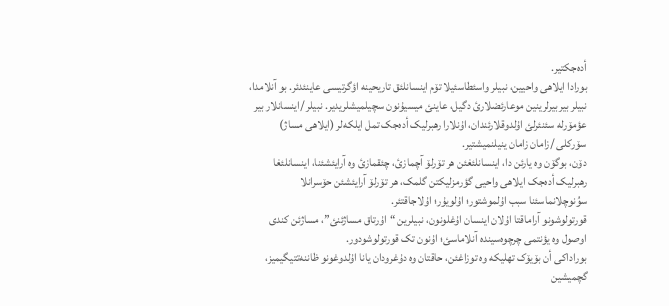أدەجکتیر.
بورادا ایلاهی واحیین، نبیلر واسئطاسئیلا تۆم اینسانلئق تاریحینە اؤگرتیسی عاینئدئر. بو آنلامدا، نبیلر بیربیرلرینین موعارئضلارئ دگیل، عاینئ میسیۇنون سچیلمیشلریدیر. نبیلر /اینسانلار بیر عؤمۆرلە سئنئرلئ اۇلدوقلارئندان، اۇنلارا رهبرلیک أدەجک تمل ایلکەلر (ایلاهی مساژ) سۆرکلی /زامان زامان ینیلنمیشتیر.
دۆن، بوگۆن وە یارئن دا، اینسانلئغئن هر تۆرلۆ آچمازئ، چئقمازئ وە آرایئشئنا، اینسانلئغا رهبرلیک أدەجک ایلاهی واحیی گؤرمزلیکتن گلمک، هر تۆرلۆ آرایئشئن حۆسرانلا سوُنوچلانماسئنا سبب اۇلموشتور؛ اۇلویۇر؛ اۇلاجاقتئر.
قورتولوشونو آراماقتا اۇلان اینسان اۇغلونون، نبیلرین “اۇرتاق مساژئنئ”، مساژئن کندی اوصول وە یؤنتمی چرچوەسیندە آنلاماسئ؛ اۇنون تک قورتولوشودور.
بوراداکی أن بۆیۆک تهلیکە وە توزاغئن، حاقتان وە دۇغرودان یانا اۇلدوغونو ظاننەتتیگیمیز، گچمیشین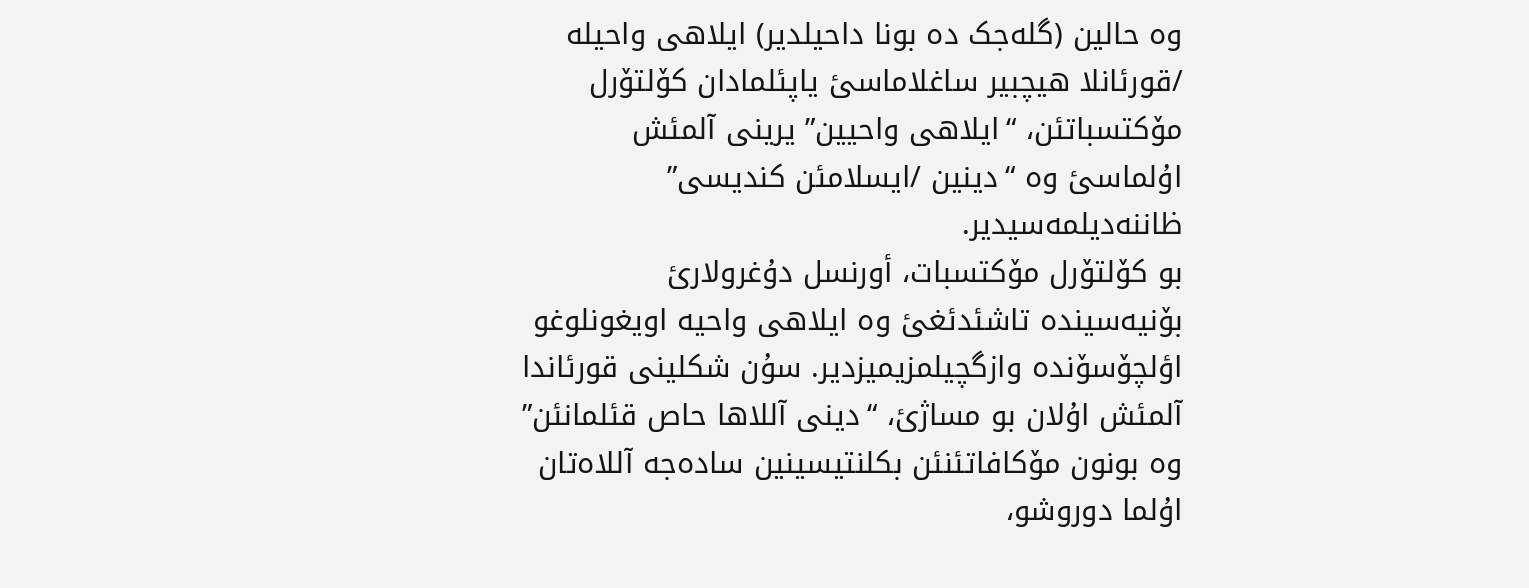وە حالین (گلەجک دە بونا داحیلدیر) ایلاهی واحیلە /قورئانلا هیچبیر ساغلاماسئ یاپئلمادان کۆلتۆرل مۆکتسباتئن، “ایلاهی واحیین” یرینی آلمئش اۇلماسئ وە “دینین /ایسلامئن کندیسی” ظاننەدیلمەسیدیر.
بو کۆلتۆرل مۆکتسبات، أورنسل دۇغرولارئ بۆنیەسیندە تاشئدئغئ وە ایلاهی واحیە اویغونلوغو اؤلچۆسۆندە وازگچیلمزیمیزدیر. سۇن شکلینی قورئاندا آلمئش اۇلان بو مساژئ، “دینی آللاها حاص قئلمانئن” وە بونون مۆکافاتئنئن بکلنتیسینین سادەجە آللاەتان اۇلما دوروشو،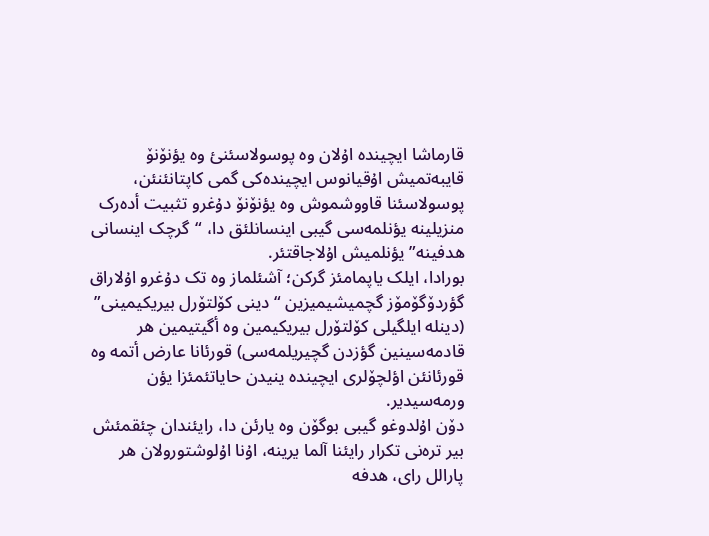قارماشا ایچیندە اۇلان وە پوسولاسئنئ وە یؤنۆنۆ قایبەتمیش اۇقیانوس ایچیندەکی گمی کاپتانئنئن، پوسولاسئنا قاووشموش وە یؤنۆنۆ دۇغرو تثبیت أدەرک منزیلینە یؤنلمەسی گیبی اینسانلئق دا، “گرچک اینسانی هدفینە” یؤنلمیش اۇلاجاقتئر.
بورادا، ایلک یاپمامئز گرکن؛ آشئلماز وە تک دۇغرو اۇلاراق گؤردۆگۆمۆز گچمیشیمیزین “دینی کۆلتۆرل بیریکیمینی” (دینلە ایلگیلی کۆلتۆرل بیریکیمین وە أگیتیمین هر قادمەسینین گؤزدن گچیریلمەسی) قورئانا عارض أتمە وە قورئانئن اؤلچۆلری ایچیندە ینیدن حایاتئمئزا یؤن ورمەسیدیر.
دۆن اۇلدوغو گیبی بوگۆن وە یارئن دا، رایئندان چئقمئش بیر ترەنی تکرار رایئنا آلما یرینە، اۇنا اۇلوشتورولان هر پارالل رای، هدفە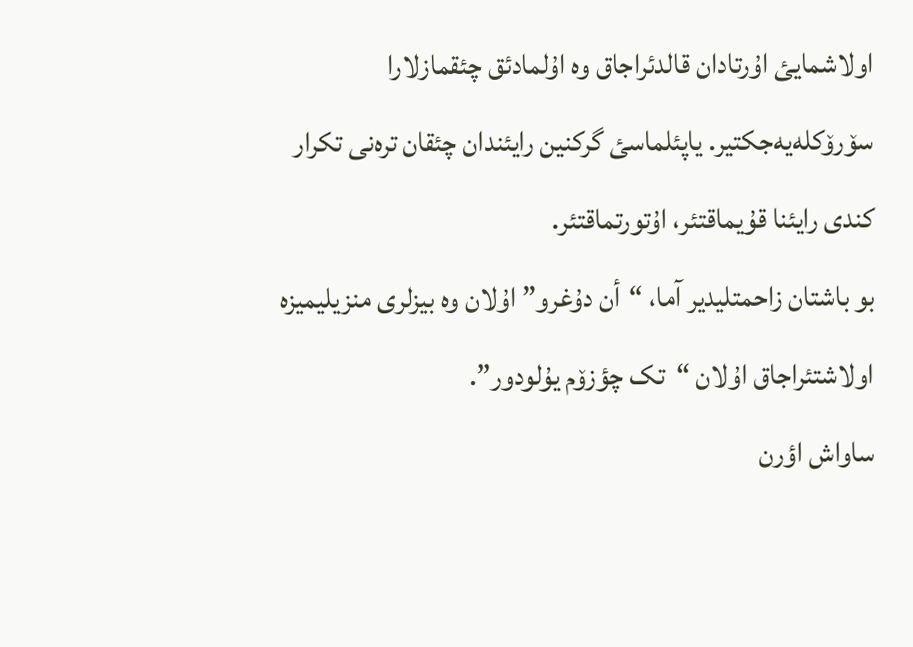اولاشمایئ اۇرتادان قالدئراجاق وە اۇلمادئق چئقمازلارا سۆرۆکلەیەجکتیر. یاپئلماسئ گرکنین رایئندان چئقان ترەنی تکرار کندی رایئنا قۇیماقتئر، اۇتورتماقتئر.
بو باشتان زاحمتلیدیر آما، “أن دۇغرو” اۇلان وە بیزلری منزیلیمیزە اولاشتئراجاق اۇلان “تک چؤزۆم یۇلودور”.
ساواش اؤرن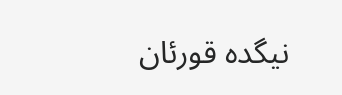نیگدە قورئان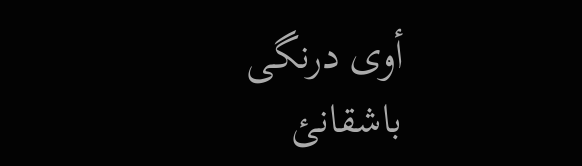أوی درنگی باشقانئ